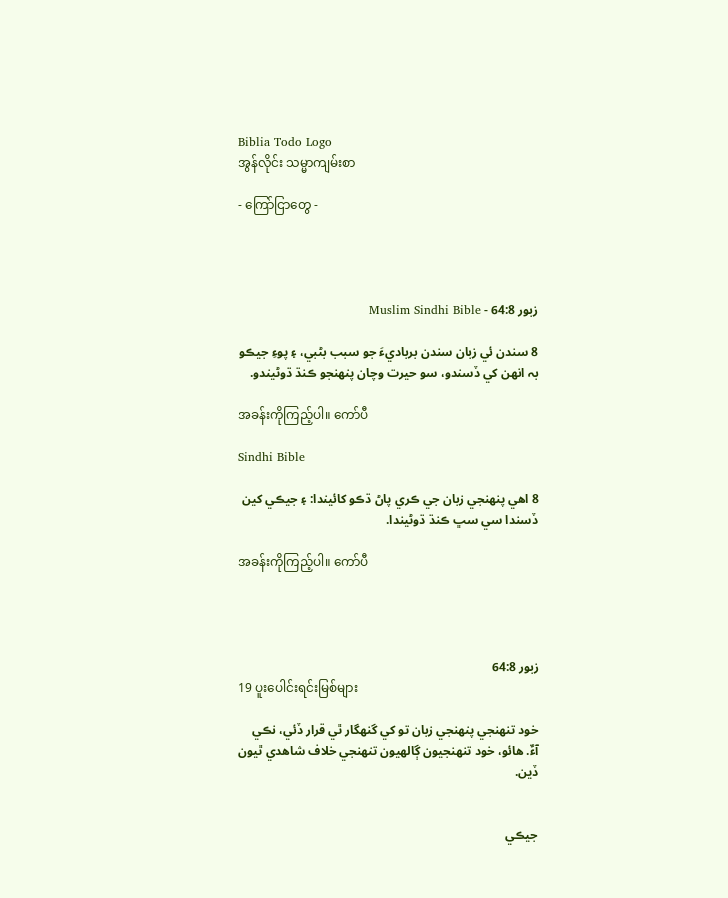Biblia Todo Logo
အွန်လိုင်း သမ္မာကျမ်းစာ

- ကြော်ငြာတွေ -




زبور 64:8 - Muslim Sindhi Bible

8 سندن ئي زبان سندن برباديءَ جو سبب بڻبي، ۽ پوءِ جيڪو بہ انهن کي ڏسندو، سو حيرت وچان پنهنجو ڪنڌ ڌوڻيندو.

အခန်းကိုကြည့်ပါ။ ကော်ပီ

Sindhi Bible

8 اهي پنهنجي زبان جي ڪري پاڻ ڌڪو کائيندا: ۽ جيڪي کين ڏسندا سي سڀ ڪنڌ ڌوڻيندا.

အခန်းကိုကြည့်ပါ။ ကော်ပီ




زبور 64:8
19 ပူးပေါင်းရင်းမြစ်များ

خود تنهنجي پنهنجي زبان تو کي گنهگار ٿي قرار ڏئي، نڪي آءٌ. هائو، خود تنهنجيون ڳالهيون تنهنجي خلاف شاهدي ٿيون ڏين.


جيڪي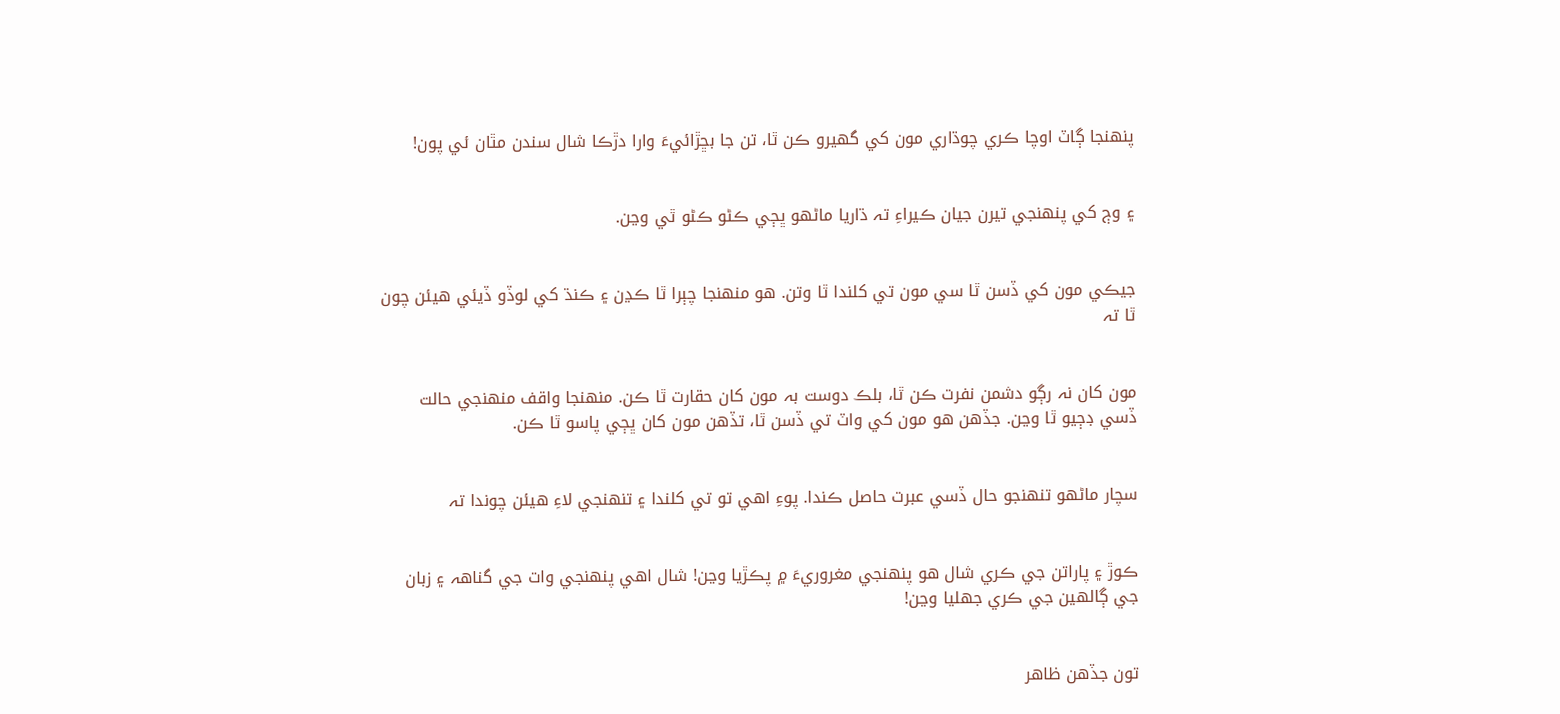پنهنجا ڳاٽ اوچا ڪري چوڌاري مون کي گھيرو ڪن ٿا، تن جا بڇڙائيءَ وارا دڙڪا شال سندن مٿان ئي پون!


۽ وڄ کي پنهنجي تيرن جيان ڪيراءِ تہ ڌاريا ماڻهو ڀڄي ڪڻو ڪڻو ٿي وڃن.


جيڪي مون کي ڏسن ٿا سي مون تي کلندا ٿا وتن. هو منهنجا چٻرا ٿا ڪڍن ۽ ڪنڌ کي لوڏو ڏيئي هيئن چون ٿا تہ


مون کان نہ رڳو دشمن نفرت ڪن ٿا، بلڪ دوست بہ مون کان حقارت ٿا ڪن. منهنجا واقف منهنجي حالت ڏسي ڊڄيو ٿا وڃن. جڏهن هو مون کي واٽ تي ڏسن ٿا، تڏهن مون کان ڀڄي پاسو ٿا ڪن.


سچار ماڻهو تنهنجو حال ڏسي عبرت حاصل ڪندا. پوءِ اهي تو تي کلندا ۽ تنهنجي لاءِ هيئن چوندا تہ


ڪوڙ ۽ پاراتن جي ڪري شال هو پنهنجي مغروريءَ ۾ پڪڙيا وڃن! شال اهي پنهنجي وات جي گناهہ ۽ زبان جي ڳالهين جي ڪري جھليا وڃن!


تون جڏهن ظاهر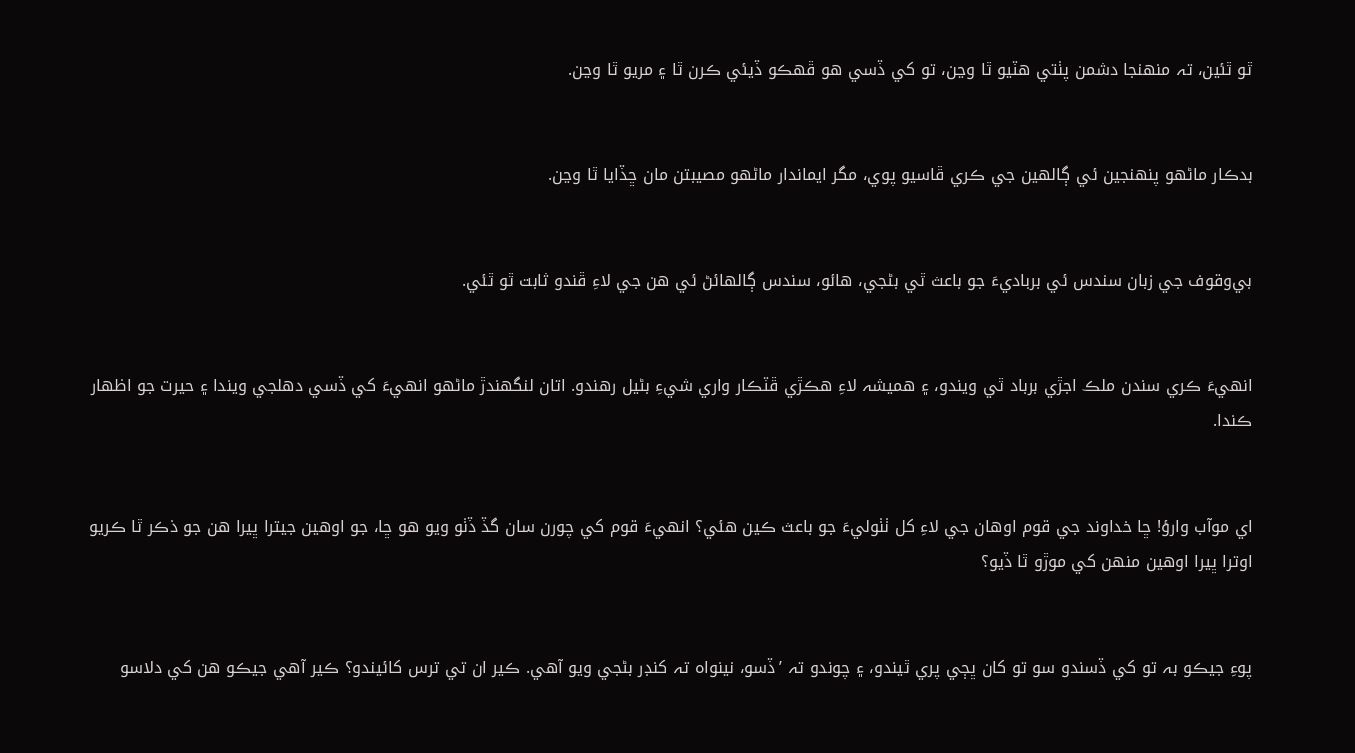ٿو ٿئين، تہ منهنجا دشمن پٺتي هٽيو ٿا وڃن، تو کي ڏسي هو ڦهڪو ڏيئي ڪرن ٿا ۽ مريو ٿا وڃن.


بدڪار ماڻهو پنهنجين ئي ڳالهين جي ڪري ڦاسيو پوي، مگر ايماندار ماڻهو مصيبتن مان ڇڏايا ٿا وڃن.


بي‌وقوف جي زبان سندس ئي برباديءَ جو باعث ٿي بڻجي، هائو، سندس ڳالهائڻ ئي هن جي لاءِ ڦندو ثابت ٿو ٿئي.


انهيءَ ڪري سندن ملڪ اجڙي برباد ٿي ويندو، ۽ هميشہ لاءِ هڪڙي ڦٽڪار واري شيءِ بڻيل رهندو. اتان لنگھندڙ ماڻهو انهيءَ کي ڏسي دهلجي ويندا ۽ حيرت جو اظهار ڪندا.


اي موآب وارؤ! ڇا خداوند جي قوم اوهان جي لاءِ کل ٺٺوليءَ جو باعث ڪين هئي؟ انهيءَ قوم کي چورن سان گڏ ڏٺو ويو هو ڇا، جو اوهين جيترا ڀيرا هن جو ذڪر ٿا ڪريو اوترا ڀيرا اوهين منهن کي موڙو ٿا ڏيو؟


پوءِ جيڪو بہ تو کي ڏسندو سو تو کان ڀڄي پري ٿيندو، ۽ چوندو تہ ’ڏسو، نينواہ تہ کنڊر بڻجي ويو آهي. ڪير ان تي ترس کائيندو؟ ڪير آهي جيڪو هن کي دلاسو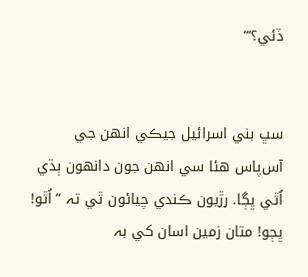ڏئي؟‘“


سڀ بني اسرائيل جيڪي انهن جي آس‌پاس هئا سي انهن جون دانهون ٻڌي اُٿي ڀڳا. رڙيون ڪندي چيائون ٿي تہ ”اُٿو! ڀڄو! متان زمين اسان کي بہ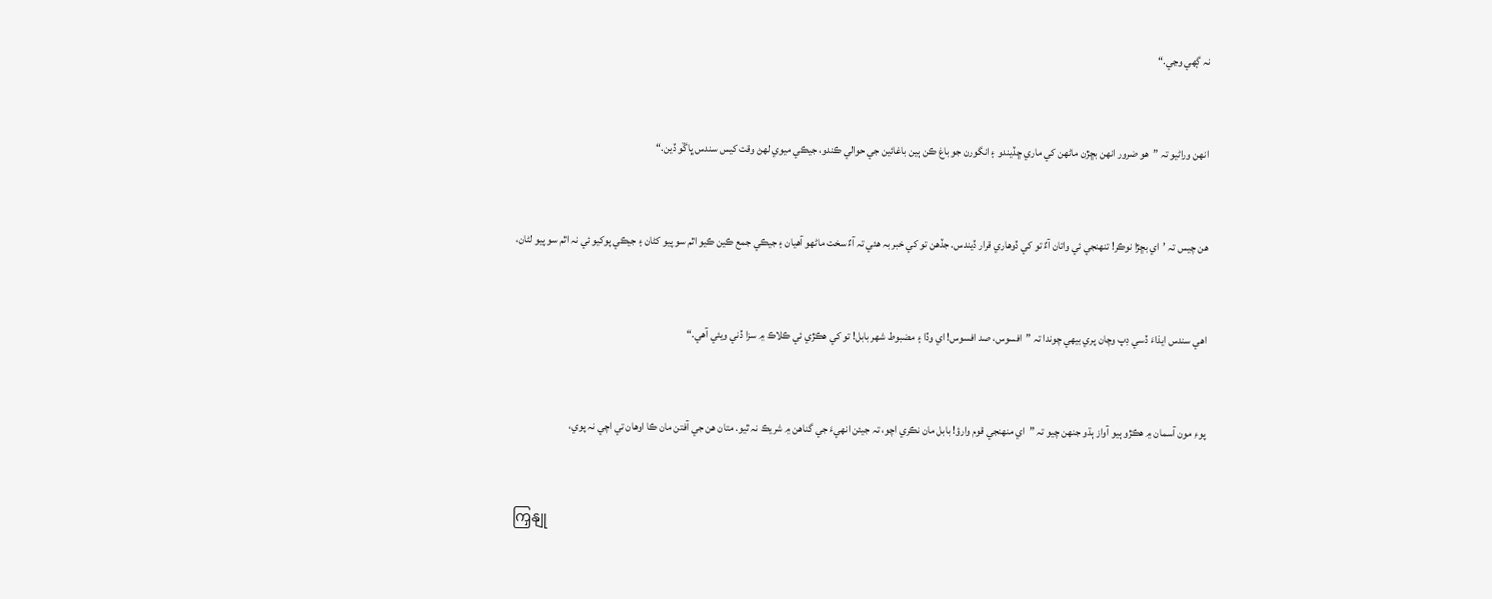نہ ڳهي وڃي.“


انهن وراڻيو تہ ”هو ضرور انهن بڇڙن ماڻهن کي ماري ڇڏيندو ۽ انگورن جو باغ ڪن ٻين باغائين جي حوالي ڪندو، جيڪي ميوي لهڻ وقت کيس سندس ڀاڱو ڏين.“


هن چيس تہ ’اي بڇڙا نوڪر! تنهنجي ئي واتان آءٌ تو کي ڏوهاري قرار ڏيندس. جڏهن تو کي خبر بہ هئي تہ آءٌ سخت ماڻهو آهيان ۽ جيڪي جمع ڪين ڪيو اٿم سو پيو کڻان ۽ جيڪي پوکيو ئي نہ اٿم سو پيو لڻان،


اهي سندس ايذاءَ ڏسي ڊپ وچان پري بيهي چوندا تہ ”افسوس، صد افسوس! اي وڏا ۽ مضبوط شهر بابل! تو کي هڪڙي ئي ڪلاڪ ۾ سزا ڏني ويئي آهي.“


پوءِ مون آسمان ۾ هڪڙو ٻيو آواز ٻڌو جنهن چيو تہ ”اي منهنجي قوم وارؤ! بابل مان نڪري اچو، تہ جيئن انهيءَ جي گناهن ۾ شريڪ نہ ٿيو. متان هن جي آفتن مان ڪا اوهان تي اچي نہ پوي،


ကြှနျု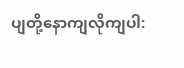ပျတို့နောကျလိုကျပါ: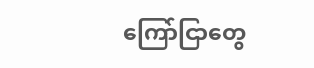ကြော်ငြာတွေ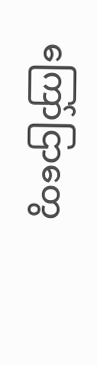ကြော်ငြာတွေ